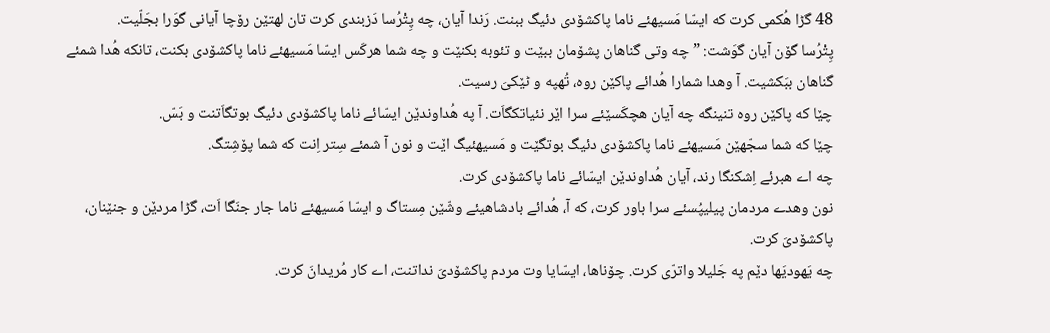48 گڑا هُکمی کرت که ایسّا مَسیهئے ناما پاکشۆدی دئیگ ببنت. رَندا آیان، چه پِتْرُسا دَزبندی کرت تان لهتێن رۆچا آیانی گوَرا بجَلّیت.
پِتْرُسا گۆن آیان گوَشت: ”چه وتی گناهان پشۆمان ببێت و تئوبه بکنێت و چه شما هرکَس ایسّا مَسیهئے ناما پاکشۆدی بکنت، تانکه هُدا شمئے گناهان ببَکشیت. آ وهدا شمارا هُدائے پاکێن روه، تُهپه و ٹێکیَ رسیت.
چێا که پاکێن روه تنینگه چه آیان هچکَسێئے سرا اێر نئیاتکگاَت. آ په هُداوندێن ایسّائے ناما پاکشۆدی دئیگ بوتگاَتنت و بَسّ.
چێا که شما سجّهێن مَسیهئے ناما پاکشۆدی دئیگ بوتگێت و مَسیهئیگ اێت و نون آ شمئے سِتر اِنت که شما پۆشِتگ.
چه اے هبرئے اِشکنگا رند، آیان هُداوندێن ایسّائے ناما پاکشۆدی کرت.
نون وهدے مردمان پیلیپُسئے سرا باور کرت، که آ، هُدائے بادشاهیئے وشّێن مِستاگ و ایسّا مَسیهئے ناما جار جنَگا اَت، گڑا مردێن و جنێنان، پاکشۆدیَ کرت.
چه یَهودیَها دێم په جَلیلا واترّی کرت. چۆناها، ایسّایا وت مردم پاکشۆدیَ نداتنت، اے کار مُریدانَ کرت.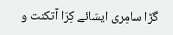گڑا سامِری ایسّائے کِرّا آتکنت و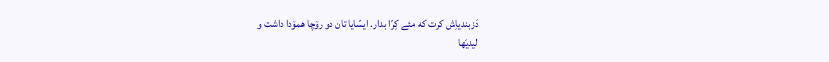دَزبندیاِش کرت که مئے کِرّا بدار. ایسّایا تان دو رۆچا همۆدا داشت و
لیدیَها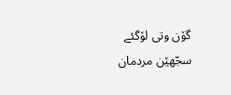گۆن وتی لۆگئے سجّهێن مردمان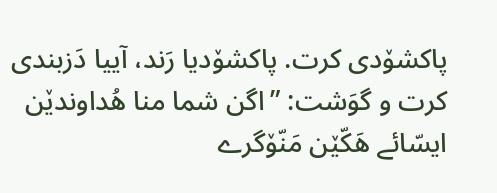پاکشۆدی کرت. پاکشۆدیا رَند، آییا دَزبندی کرت و گوَشت: ”اگن شما منا هُداوندێن ایسّائے هَکّێن مَنّۆگرے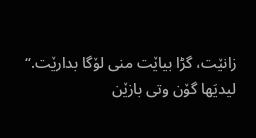زانێت، گڑا بیاێت منی لۆگا بدارێت.“ لیدیَها گۆن وتی بازێن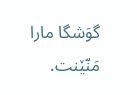گوَشگا مارا مَنّێنت.